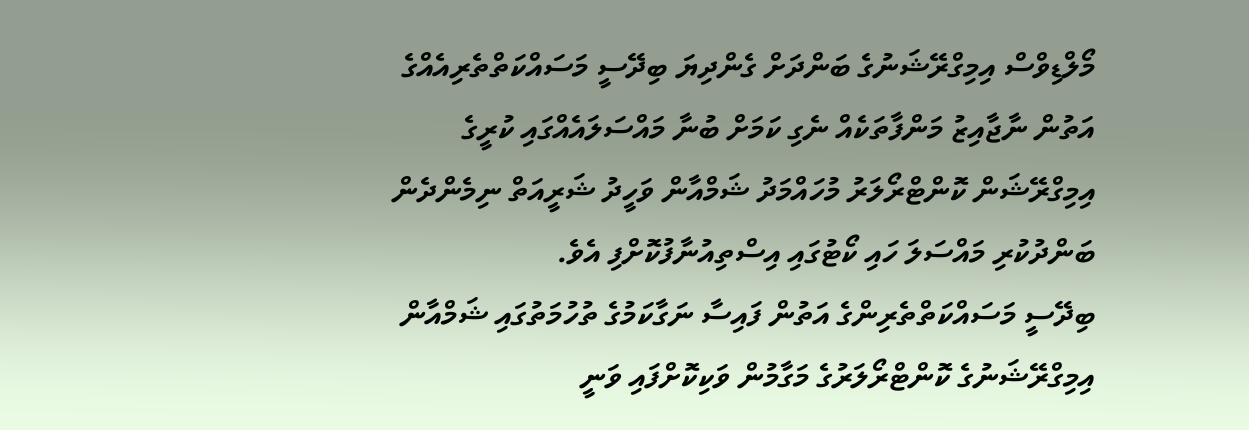މޯލްޑިވްސް އިމިގްރޭޝަނުގެ ބަންދަށް ގެންދިޔަ ބިދޭސީ މަސައްކަތްތެރިއެއްގެ އަތުން ނާޖާއިޒު މަންފާތަކެއް ނެގި ކަމަށް ބުނާ މައްސަލައެއްގައި ކުރީގެ އިމިގްރޭޝަން ކޮންޓްރޯލަރު މުހައްމަދު ޝަމްއާން ވަހީދު ޝަރީއަތް ނިމެންދެން ބަންދުކުރި މައްސަލަ ހައި ކޯޓުގައި އިސްތިއުނާފުކޮށްފި އެވެ.
ބިދޭސީ މަސައްކަތްތެރިންގެ އަތުން ފައިސާ ނަގާކަމުގެ ތުހުމަތުގައި ޝަމްއާން އިމިގްރޭޝަނުގެ ކޮންޓްރޯލަރުގެ މަގާމުން ވަކިކޮށްފައި ވަނީ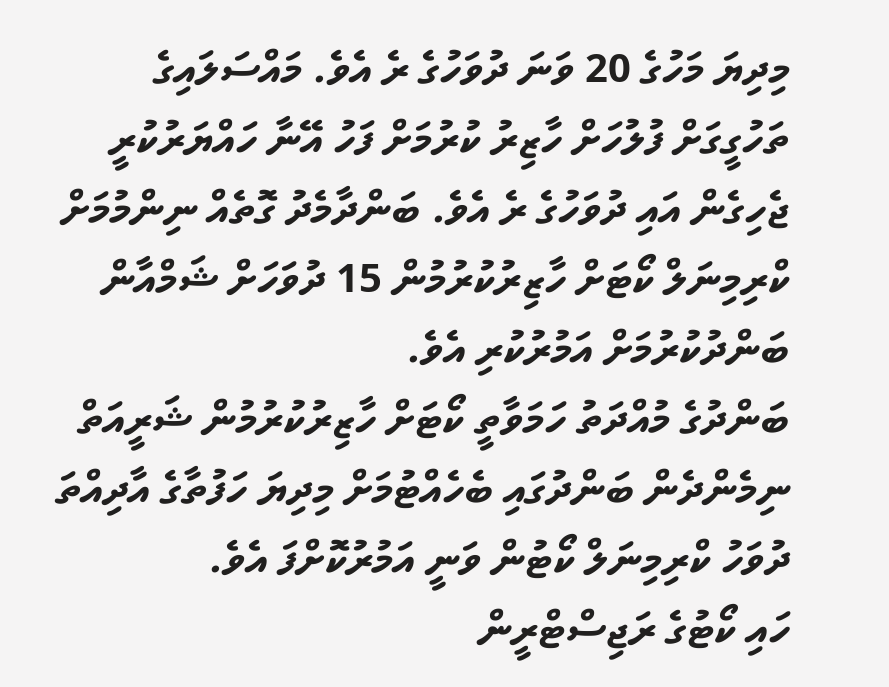މިދިޔަ މަހުގެ 20 ވަނަ ދުވަހުގެ ރެ އެވެ. މައްސަލައިގެ ތަހުގީގަށް ފުލުހަށް ހާޒިރު ކުރުމަށް ފަހު އޭނާ ހައްޔަރުކުރީ ޖެހިގެން އައި ދުވަހުގެ ރެ އެވެ. ބަންދާމެދު ގޮތެއް ނިންމުމަށް ކްރިމިނަލް ކޯޓަށް ހާޒިރުކުރުމުން 15 ދުވަހަށް ޝަމްއާން ބަންދުކުރުމަށް އަމުރުކުރި އެވެ.
ބަންދުގެ މުއްދަތު ހަމަވާތީ ކޯޓަށް ހާޒިރުކުރުމުން ޝަރީއަތް ނިމެންދެން ބަންދުގައި ބެހެއްޓުމަށް މިދިޔަ ހަފުތާގެ އާދިއްތަ ދުވަހު ކްރިމިނަލް ކޯޓުން ވަނީ އަމުރުކޮށްފަ އެވެ.
ހައި ކޯޓުގެ ރަޖިސްޓްރީން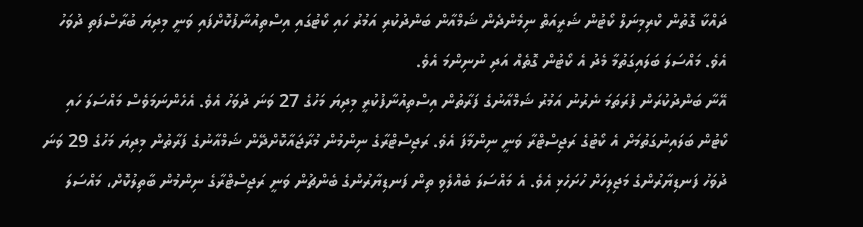ދައްކާ ގޮތުން ކްރިމިނަލް ކޯޓުން ޝަރީއަތް ނިމެންދެން ޝަމްއާން ބަންދުކުރި އަމުރު ހައި ކޯޓުގައި އިސްތިއުނާފުކޮށްފައި ވަނީ މިދިޔަ ބުރާސްފަތި ދުވަހު އެވެ. މައްސަލަ ބަލައިގަތުމާ މެދު އެ ކޯޓުން ގޮތެއް އަދި ނުނިންމަ އެވެ.
އޭނާ ބަންދުކުރަން ފުރަތަމަ ނެރުނު އަމުރު ޝަމްއާނުގެ ފަރާތުން އިސްތިއުނާފުކުރީ މިދިޔަ މަހުގެ 27 ވަނަ ދުވަހު އެވެ. އެހެންނަމަވެސް މައްސަލަ ހައި ކޯޓުން ބަލައިނުގަތުމަށް އެ ކޯޓުގެ ރަޖިސްޓްރާ ވަނީ ނިންމާފަ އެވެ. ރަޖިސްޓްރާގެ ނިންމުން މުރާޖައާކޮށްދޭން ޝަމްއާނުގެ ފަރާތުން މިދިޔަ މަހުގެ 29 ވަނަ ދުވަހު ފަނޑިޔާރުންގެ މަޖިލިހަށް ހުށަހެޅި އެވެ. އެ މައްސަލަ ބެއްލެވި ތިން ފަނޑިޔާރުންގެ ބެންޗުން ވަނީ ރަޖިސްޓްރާގެ ނިންމުން ބާތިލުކޮށް، މައްސަލަ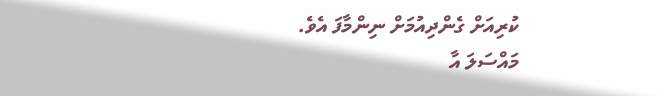ކުރިއަށް ގެންދިއުމަށް ނިންމާފަ އެވެ.
މައްސަލަ އާ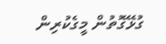ގުޅޭގޮތުން މީގެކުރިން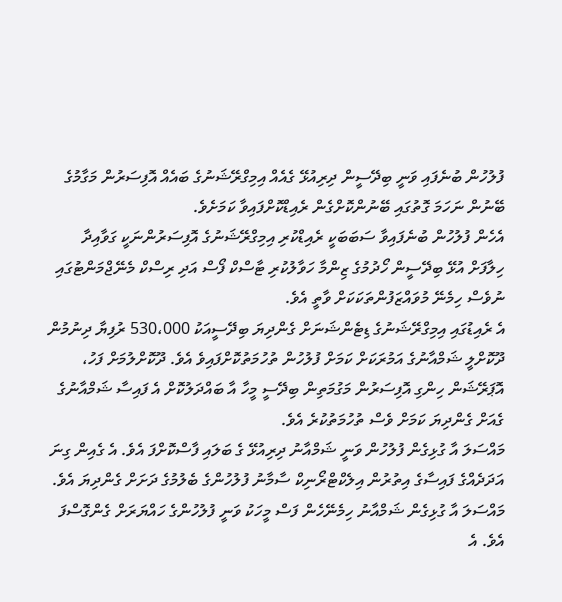ފުލުހުން ބުނެފައި ވަނީ ބިދޭސީން ދިރިއުޅޭ ގެއެއް އިމިގްރޭޝަނުގެ ބައެއް އޮފިސަރުން މަގާމުގެ ބޭނުން ނަހަމަ ގޮތުގައި ބޭނުންކޮށްގެން ރެއިޑްކޮށްފައިވާ ކަމަށެވެ.
އެހެން ފުލުހުން ބުނެފައިވާ ސަބަބަކީ ރެއިޑްކުރި އިމިގްރޭޝަނުގެ އޮފިސަރުންނަކީ ގަވާއިދާ ހިލާފަށް އުޅޭ ބިދޭސީން ހޯދުމުގެ ޒިންމާ ހަވާލުކުރި ޓާސްކް ފޯސް އަދި ރިސްކް މެނޭޖްމަންޓުގައި ނުވެސް ހިމެނޭ މުވައްޒަފުންތަކަކަށް ވާތީ އެވެ.
އެ ރެއިޑުގައި އިމިގްރޭޝަނުގެ ޑިޓެންޝަނަށް ގެންދިޔަ ބިދޭސީއަކު 530،000 ރުފިޔާ ދިނުމުން ދޫކޮށްލީ ޝަމްއާނުގެ އަމުރަކަށް ކަމަށް ފުލުހުން ތުހުމަތުކޮށްފައިވެ އެވެ. ދޫކޮށްލުމަށް ފަހު، އޮޕަރޭޝަން ހިންގި އޮފިސަރުން މަގުމަތިން ބިދޭސީ މީހާ އާ ބައްދަލުކޮށް އެ ފައިސާ ޝަމްއާނުގެ ގެއަށް ގެންދިޔަ ކަމަށް ވެސް ތުހުމަތުކުރެ އެވެ.
މައްސަލަ އާ ގުޅިގެން ފުލުހުން ވަނީ ޝަމްއާނު ދިރިއުޅޭ ގެ ބަލައި ފާސްކޮށްފަ އެވެ. އެ ގެއިން ގިނަ އަދަދެއްގެ ފައިސާގެ އިތުރުން އިލެކްޓްރޯނިކް ސާމާނު ފުލުހުންގެ ބެލުމުގެ ދަށަށް ގެންދިޔަ އެވެ.
މައްސަލަ އާ ގުޅިގެން ޝަމްއާނު ހިމެނޭހެން ފަސް މީހަކު ވަނީ ފުލުހުންގެ ހައްޔަރަށް ގެންގޮސްފަ އެވެ. އެ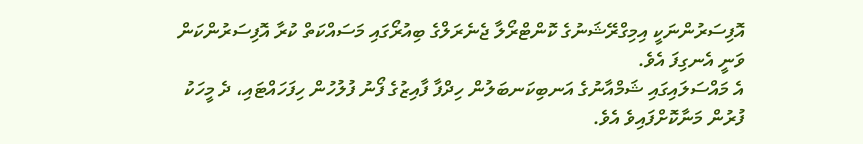އޮފިސަރުންނަކީ އިމިގްރޭޝަނުގެ ކޮންޓްރޯލާ ޖެނެރަލްގެ ބިއުރޯގައި މަސައްކަތް ކުރާ އޮފިސަރުންކަން ވަނީ އެނގިފަ އެވެ.
އެ މައްސަލައިގައި ޝަމްއާނުގެ އަނބިކަނބަލުން ހިދްފާ ފާއިޒުގެ ފޯނު ފުލުހުން ހިފަހައްޓައި، ދެ މީހަކު ފުރުން މަނާކޮށްފައިވެ އެވެ.